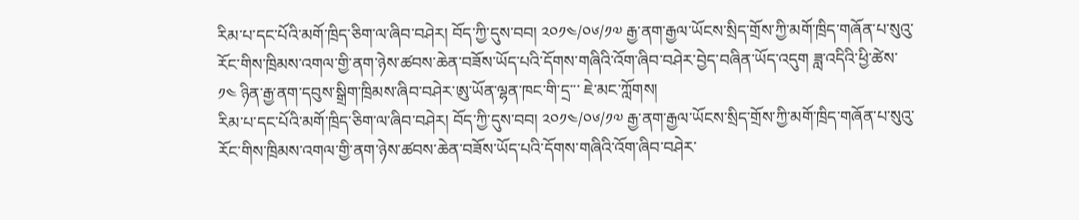རིམ་པ་དང་པོའི་མགོ་ཁྲིད་ཅིག་ལ་ཞིབ་བཤེར། བོད་ཀྱི་དུས་བབ། ༢༠༡༤/༠༦/༡༧ རྒྱ་ནག་རྒྱལ་ཡོངས་སྲིད་གྲོས་ཀྱི་མགོ་ཁྲིད་གཞོན་པ་སུའུ་རོང་གིས་ཁྲིམས་འགལ་གྱི་ནག་ཉེས་ཚབས་ཆེན་བཟོས་ཡོད་པའི་དོགས་གཞིའི་འོག་ཞིབ་བཤེར་བྱེད་བཞིན་ཡོད་འདུག ཟླ་འདིའི་ཕྱི་ཚེས་ ༡༤ ཉིན་རྒྱ་ནག་དབུས་སྒྲིག་ཁྲིམས་ཞིབ་བཤེར་ཨུ་ཡོན་ལྷན་ཁང་གི་དྲ་་་ ཇེ་མང་ཀློགས།
རིམ་པ་དང་པོའི་མགོ་ཁྲིད་ཅིག་ལ་ཞིབ་བཤེར། བོད་ཀྱི་དུས་བབ། ༢༠༡༤/༠༦/༡༧ རྒྱ་ནག་རྒྱལ་ཡོངས་སྲིད་གྲོས་ཀྱི་མགོ་ཁྲིད་གཞོན་པ་སུའུ་རོང་གིས་ཁྲིམས་འགལ་གྱི་ནག་ཉེས་ཚབས་ཆེན་བཟོས་ཡོད་པའི་དོགས་གཞིའི་འོག་ཞིབ་བཤེར་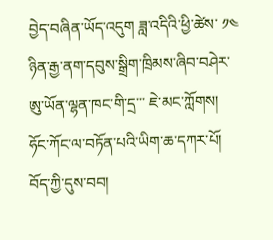བྱེད་བཞིན་ཡོད་འདུག ཟླ་འདིའི་ཕྱི་ཚེས་ ༡༤ ཉིན་རྒྱ་ནག་དབུས་སྒྲིག་ཁྲིམས་ཞིབ་བཤེར་ཨུ་ཡོན་ལྷན་ཁང་གི་དྲ་་་ ཇེ་མང་ཀློགས།
ཧོང་ཀོང་ལ་བཏོན་པའི་ཡིག་ཆ་དཀར་པོ། བོད་ཀྱི་དུས་བབ།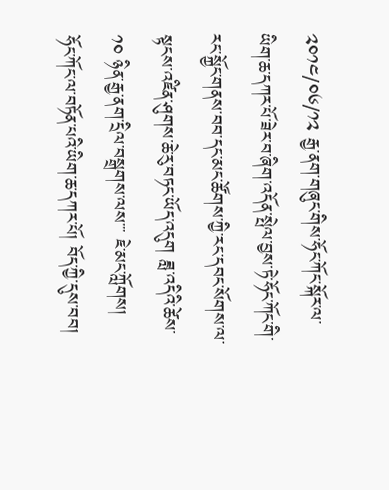༢༠༡༤/༠༦/༡༢ རྒྱ་ནག་གཞུང་གིས་ཧོང་ཀོང་སྐོར་ལ་ཡིག་ཆ་དཀར་པོ་ཟེར་བ་ཞིག་འདོན་སྤེལ་བྱས་ཏེ་ཧོང་ཀོང་གི་རང་སྐྱོང་གནས་བབ་དང་མང་ཚོགས་ཀྱི་རང་དབང་སོགས་ལ་སྟངས་འཛིན་ཤུགས་ཆེ་རུ་བཏང་ཡོད་འདུག ཟླ་འདིའི་ཚེས་ ༡༠ ཉིན་རྒྱ་ནག་དྲིལ་བསྒྲགས་ལས་་་ ཇེ་མང་ཀློགས།
ཧོང་ཀོང་ལ་བཏོན་པའི་ཡིག་ཆ་དཀར་པོ། བོད་ཀྱི་དུས་བབ།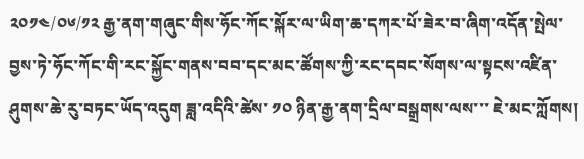༢༠༡༤/༠༦/༡༢ རྒྱ་ནག་གཞུང་གིས་ཧོང་ཀོང་སྐོར་ལ་ཡིག་ཆ་དཀར་པོ་ཟེར་བ་ཞིག་འདོན་སྤེལ་བྱས་ཏེ་ཧོང་ཀོང་གི་རང་སྐྱོང་གནས་བབ་དང་མང་ཚོགས་ཀྱི་རང་དབང་སོགས་ལ་སྟངས་འཛིན་ཤུགས་ཆེ་རུ་བཏང་ཡོད་འདུག ཟླ་འདིའི་ཚེས་ ༡༠ ཉིན་རྒྱ་ནག་དྲིལ་བསྒྲགས་ལས་་་ ཇེ་མང་ཀློགས།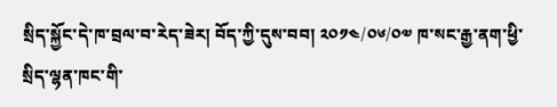སྲིད་སྐྱོང་དེ་ཁ་བྲལ་བ་རེད་ཟེར། བོད་ཀྱི་དུས་བབ། ༢༠༡༤/༠༦/༠༧ ཁ་སང་རྒྱ་ནག་ཕྱི་སྲིད་ལྷན་ཁང་གི་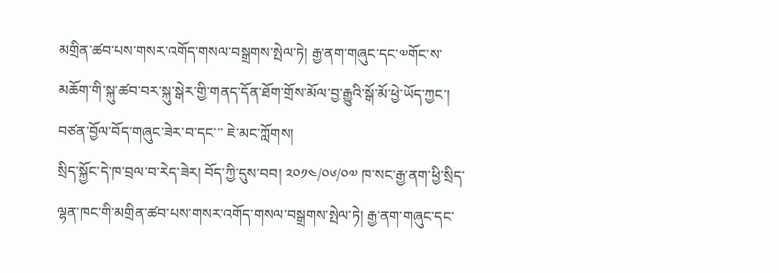མགྲིན་ཚབ་པས་གསར་འགོད་གསལ་བསྒྲགས་སྤེལ་ཏེ། རྒྱ་ནག་གཞུང་དང་༧གོང་ས་མཆོག་གི་སྐུ་ཚབ་བར་སྐུ་སྒེར་གྱི་གནད་དོན་ཐོག་གྲོས་མོལ་བྱ་རྒྱུའི་སྒོ་མོ་ཕྱེ་ཡོད་ཀྱང་། བཙན་བྱོལ་བོད་གཞུང་ཟེར་བ་དང་་་ ཇེ་མང་ཀློགས།
སྲིད་སྐྱོང་དེ་ཁ་བྲལ་བ་རེད་ཟེར། བོད་ཀྱི་དུས་བབ། ༢༠༡༤/༠༦/༠༧ ཁ་སང་རྒྱ་ནག་ཕྱི་སྲིད་ལྷན་ཁང་གི་མགྲིན་ཚབ་པས་གསར་འགོད་གསལ་བསྒྲགས་སྤེལ་ཏེ། རྒྱ་ནག་གཞུང་དང་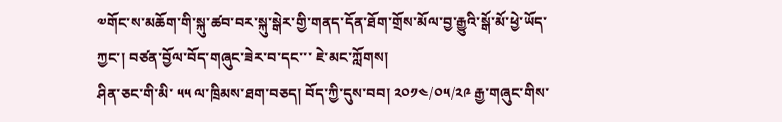༧གོང་ས་མཆོག་གི་སྐུ་ཚབ་བར་སྐུ་སྒེར་གྱི་གནད་དོན་ཐོག་གྲོས་མོལ་བྱ་རྒྱུའི་སྒོ་མོ་ཕྱེ་ཡོད་ཀྱང་། བཙན་བྱོལ་བོད་གཞུང་ཟེར་བ་དང་་་ ཇེ་མང་ཀློགས།
ཤིན་ཅང་གི་མི་ ༥༥ ལ་ཁྲིམས་ཐག་བཅད། བོད་ཀྱི་དུས་བབ། ༢༠༡༤/༠༥/༢༩ རྒྱ་གཞུང་གིས་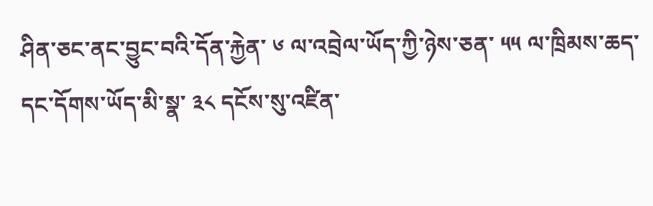ཤིན་ཅང་ནང་བྱུང་བའི་དོན་རྐྱེན་ ༦ ལ་འབྲེལ་ཡོད་ཀྱི་ཉེས་ཅན་ ༥༥ ལ་ཁྲིམས་ཆད་དང་དོགས་ཡོད་མི་སྣ་ ༣༨ དངོས་སུ་འཛིན་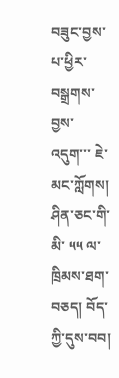བཟུང་བྱས་པ་ཕྱིར་བསྒྲགས་བྱས་འདུག་་་ ཇེ་མང་ཀློགས།
ཤིན་ཅང་གི་མི་ ༥༥ ལ་ཁྲིམས་ཐག་བཅད། བོད་ཀྱི་དུས་བབ།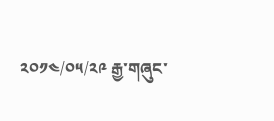༢༠༡༤/༠༥/༢༩ རྒྱ་གཞུང་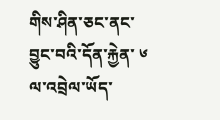གིས་ཤིན་ཅང་ནང་བྱུང་བའི་དོན་རྐྱེན་ ༦ ལ་འབྲེལ་ཡོད་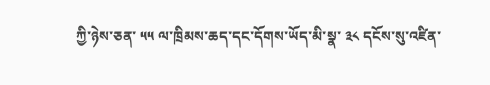ཀྱི་ཉེས་ཅན་ ༥༥ ལ་ཁྲིམས་ཆད་དང་དོགས་ཡོད་མི་སྣ་ ༣༨ དངོས་སུ་འཛིན་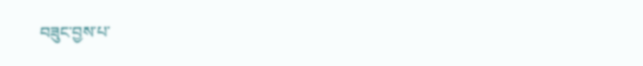བཟུང་བྱས་པ་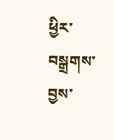ཕྱིར་བསྒྲགས་བྱས་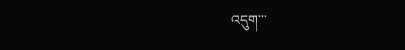འདུག་་་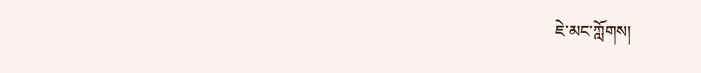ཇེ་མང་ཀློགས།